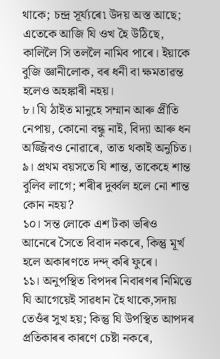থাকে; চন্দ্ৰ সূৰ্য্যৰে৷ উদয় অস্ত আছে; এতেকে আজি যি ওখ হৈ উঠিছে, কালিলৈ সি তললৈ নামিব পাৰে। ইয়াকে বুজি জ্ঞানীলোক, বৰ ধনী বা ক্ষমতাৱন্ত হলেও অহঙ্কাৰী নহয়।
৮। যি ঠাইত মানুহে সম্মান আৰু প্ৰীতি নেপায়, কোনো বন্ধু নাই, বিদ্যা আৰু ধন অৰ্জ্জিবও নোৱাৰে, তাত থকাই অনুচিত।
৯। প্ৰথম বয়সতে যি শান্ত, তাকেহে শান্ত বুলিব লাগে; শৰীৰ দুৰ্ব্বল হলে নো শান্ত কোন নহয়?
১০। সন্ত লোকে এশ টকা ভৰিও আনেৰে সৈতে বিবাদ নকৰে, কিন্তু মূৰ্খ হলে অকাৰণতে দন্দ্ কৰি ফুৰে।
১১। অনুপস্থিত বিপদৰ নিবাৰণৰ নিমিত্তে যি আগেয়েই সাৱধান হৈ থাকে,সদায় তেওঁৰ সুখ হয়; কিন্তু যি উপস্থিত আপদৰ প্ৰতিকাৰৰ কাৰণে চেষ্টা নকৰে,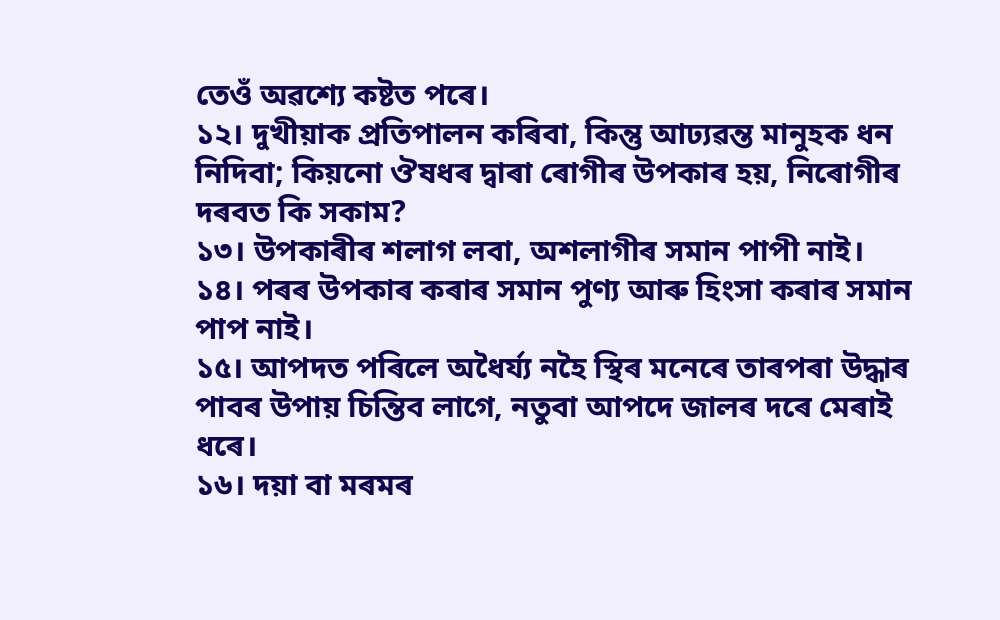তেওঁ অৱশ্যে কষ্টত পৰে।
১২। দুখীয়াক প্ৰতিপালন কৰিবা, কিন্তু আঢ্যৱন্ত মানুহক ধন নিদিবা; কিয়নো ঔষধৰ দ্বাৰা ৰোগীৰ উপকাৰ হয়, নিৰোগীৰ দৰবত কি সকাম?
১৩। উপকাৰীৰ শলাগ লবা, অশলাগীৰ সমান পাপী নাই।
১৪। পৰৰ উপকাৰ কৰাৰ সমান পুণ্য আৰু হিংসা কৰাৰ সমান পাপ নাই।
১৫। আপদত পৰিলে অধৈৰ্য্য নহৈ স্থিৰ মনেৰে তাৰপৰা উদ্ধাৰ পাবৰ উপায় চিন্তিব লাগে, নতুবা আপদে জালৰ দৰে মেৰাই ধৰে।
১৬। দয়া বা মৰমৰ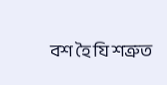বশ হৈ যি শত্ৰুত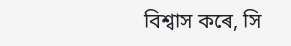বিশ্বাস কৰে, সি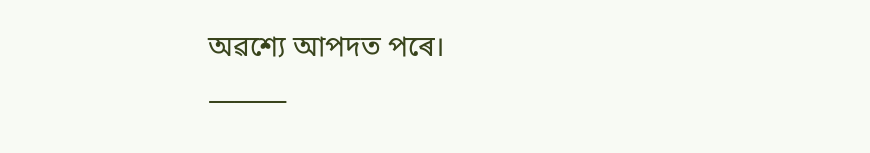অৱশ্যে আপদত পৰে।
⸻